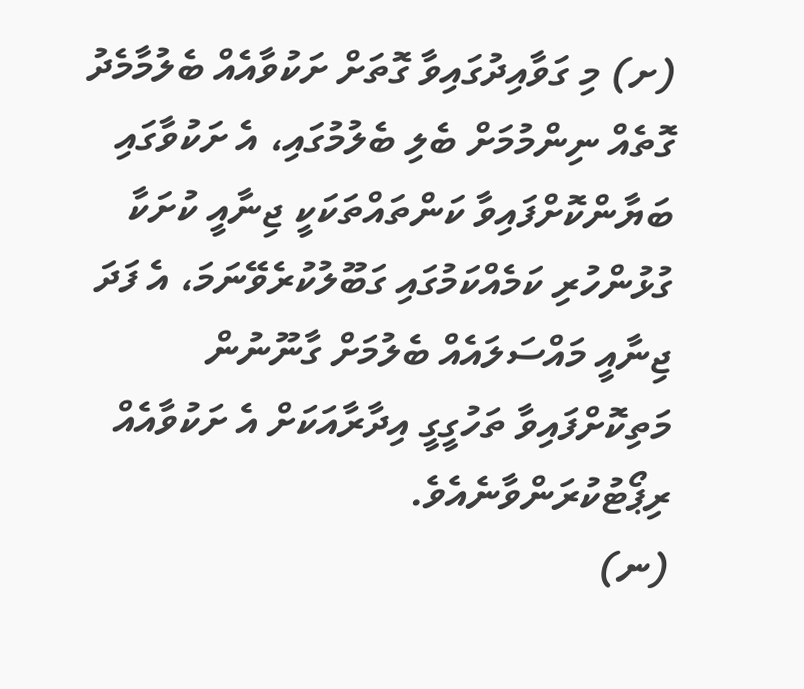(ށ) މި ގަވާއިދުގައިވާ ގޮތަށް ށަކުވާއެއް ބެލުމާމެދު ގޮތެއް ނިންމުމަށް ބެލި ބެލުމުގައި، އެ ށަކުވާގައި ބަޔާންކޮށްފައިވާ ކަންތައްތަކަކީ ޖިނާއީ ކުށަކާ ގުޅުންހުރި ކަމެއްކަމުގައި ގަބޫލުކުރެވޭނަމަ، އެ ފަދަ ޖިނާއީ މައްސަލައެއް ބެލުމަށް ގާނޫނުން މަތިކޮށްފައިވާ ތަހުގީގީ އިދާރާއަކަށް އެ ށަކުވާއެއް ރިޕޯޓުކުރަންވާނެއެވެ.
(ނ)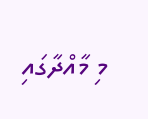މި މާއްދާގައި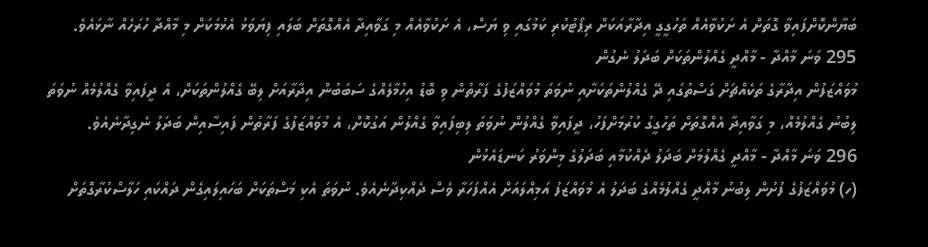ބަޔާންކޮށްފައިވާ ގޮތަށް އެ ށަކުވާއެއް ތަހުގީގީ އިދާރާއަކަށް ރިޕޯޓުކުރި ކަމުގައި ވި ޔަސް، އެ ށަކުވާއެއް މި ގަވާއިދާ އެއްގޮތަށް ބަލައި ފިޔަވަޅު އެޅުމަކަށް މި މާއްދާ ހުރަހެއް ނާޅައެވެ.
295 ވަނަ މާއްދާ - މާއްދީ ގެއްލުންތަކަށް ބަދަލު ނެގުން
މުވައްޒަފުން އިދާރާގެ ތަކެއްޗަށް ގަސްތުގައި ދޭ ގެއްލުންތަކަށާއި ނުވަތަ މުވައްޒަފުގެ ފަރާތުން ވި ބޮޑު އިހުމާލެއްގެ ސަބަބުން އިދާރާއަށް ލިބޭ ގެއްލުންތަކަށް، އެ ދީފައިވާ ގެއްލުމެއް ނުވަތަ ލިބުނު ގެއްލުމެއް، މި ގަވާއިދާ އެއްގޮތަށް ތަހުގީގު ކުރުމަށްފަހު، ދީފައިވާ ގެއްލުން ނުވަތަ ލިބިފައިވާ ގެއްލުން އަގުކޮށް، އެ މުވައްޒަފުގެ ފަރާތުން ފައިސާއިން ބަދަލު ނެގިދާނެއެވެ.
296 ވަނަ މާއްދާ - މާއްދީ ގެއްލުމަށް ބަދަލު ދެއްކުމާއި ބަދަލުގެ މިންވަރު ކަނޑައެޅުން
(ހ) މުވައްޒަފުގެ ފުށުން ލިބުނު މާއްދީ ގެއްލުމެއްގެ ބަދަލު އެ މުވައްޒަފު އަމިއްލައަށް އެއްފަހަރާ ވެސް ދެއްކިދާނެއެވެ. ނުވަތަ އެކި މަސްތަކަށް ބަހައިލައިގެން ދައްކައި ހަލާސްކުރާގޮތަށް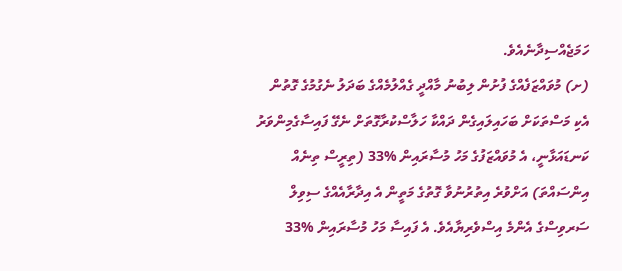ހަމަޖެއްސިދާނެއެވެ.
(ށ) މުވައްޒަފެއްގެ ފުށުން ލިބުނު މާއްދީ ގެއްލުމެއްގެ ބަދަލު ނެގުމުގެ ގޮތުން އެކި މަސްތަކަށް ބަހައިލައިގެން ދައްކާ ހަލާސްކުރާގޮތަށް ނެގޭ ފައިސާގެމިންވަރު ކަނޑައަޅާނީ، އެ މުވައްޒަފުގެ މަހު މުސާރައިން %33 (ތިރީސް ތިނެއް އިންސައްތަ) އަށްވުރެ އިތުރުނުވާ ގޮތުގެ މަތީން އެ އިދާރާއެއްގެ ސިވިލް ސަރވިސްގެ އެންމެ އިސްވެރިޔާއެވެ. އެ ފައިސާ މަހު މުސާރައިން %33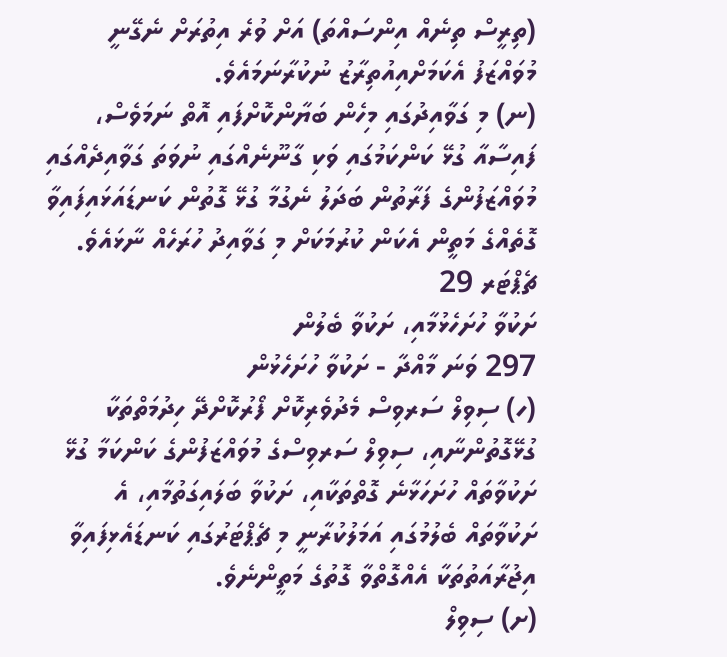(ތިރީސް ތިނެއް އިންސައްތަ) އަށް ވުރެ އިތުރަށް ނެގޭނީ މުވައްޒަފު އެކަމަށްއިއުތިރާޒު ނުކުރާނަމައެވެ.
(ނ) މި ގަވާއިދުގައި މިހެން ބަޔާންކޮށްފައި އޮތް ނަމަވެސް، ފައިސާއާ ގުޅޭ ކަންކަމުގައި ވަކި ގާނޫނެއްގައި ނުވަތަ ގަވާއިދެއްގައި މުވައްޒަފުންގެ ފަރާތުން ބަދަލު ނެގުމާ ގުޅޭ ގޮތުން ކަނޑައަޅައިފައިވާ ގޮތެއްގެ މަތީން އެކަން ކުރުމަކަށް މި ގަވާއިދު ހުރަހެއް ނާޅައެވެ.
ޗެޕްޓަރ 29
ށަކުވާ ހުށަހެޅުމާއި، ށަކުވާ ބެލުން
297 ވަނަ މާއްދާ - ށަކުވާ ހުށަހެޅުން
(ހ) ސިވިލް ސަރވިސް މެދުވެރިކޮށް ފޯރުކޮށްދޭ ހިދުމަތްތަކާ ގުޅޭގޮތުންނާއި، ސިވިލް ސަރވިސްގެ މުވައްޒަފުންގެ ކަންކަމާ ގުޅޭ ށަކުވާތައް ހުށަހަޅާނެ ގޮތްތަކާއި، ށަކުވާ ބަލައިގަތުމާއި، އެ ށަކުވާތައް ބެލުމުގައި އަމަލުކުރާނީ މި ޗެޕްޓަރުގައި ކަނޑައެޅިފައިވާ އިޖުރާއަތުތަކާ އެއްގޮތްވާ ގޮތުގެ މަތީންނެވެ.
(ށ) ސިވިލް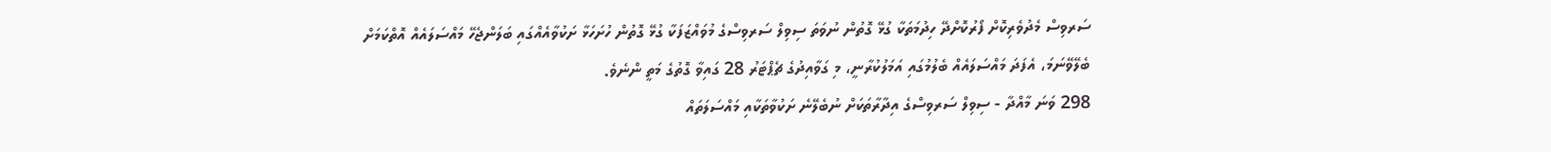ސަރވިސް މެދުވެރިކޮށް ފޯރުކޮށްދޭ ހިދުމަތަކާ ގުޅޭ ގޮތުން ނުވަތަ ސިވިލް ސަރވިސްގެ މުވައްޒަފަކާ ގުޅޭ ގޮތުން ހުށަހަޅާ ށަކުވާއެއްގައި ބަލަންޖެހޭ މައްސަލައެއް އޮތްކަމަށް ބެލޭވޭނަމަ، އެފަދަ މައްސަލައެއް ބެލުމުގައި އަމަލުކުރާނީ، މި ގަވާއިދުގެ ޗެޕްޓަރު 28 ގައިވާ ގޮތުގެ މަތީ ންނެވެ.
298 ވަނަ މާއްދާ - ސިވިލް ސަރވިސްގެ އިދާރާތަކަށް ނުބެލޭނެ ށަކުވާތަކާއި މައްސަލަތައް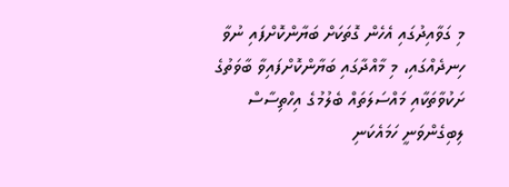މި ގަވާއިދުގައި އެހެން ގޮތަކަށް ބަޔާންކޮށްފައި ނުވާ ހިނދެއްގައި، މި މާއްދާގައި ބަޔާންކޮށްފައިވާ ބާވަތުގެ ށަކުވާތަކާއި މައްސަލަތައް ބެލުމުގެ އިހްތިސާސް ލިބިގެންވަނީ ހަމައެކަނި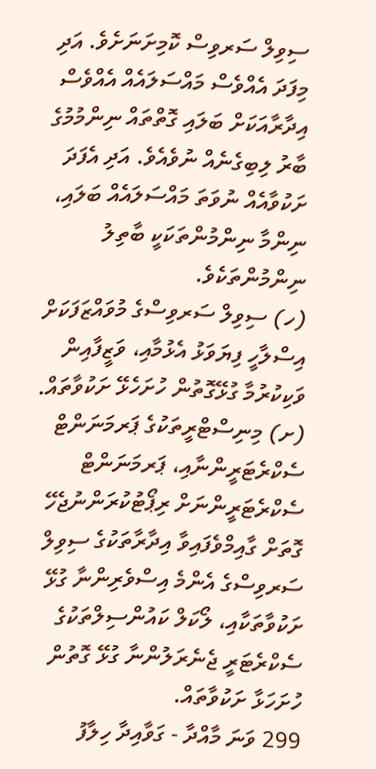ސިވިލް ސަރވިސް ކޮމިށަނަށެވެ. އަދި މިފަދަ އެއްވެސް މައްސަލައެއް އެއްވެސް އިދާރާއަކަށް ބަލައި ގޮތްތައް ނިންމުމުގެ ބާރު ލިބިގެނެއް ނުވެއެވެ. އަދި އެފަދަ ށަކުވާއެއް ނުވަތަ މައްސަލައެއް ބަލައި، ނިންމާ ނިންމުންތަކަކީ ބާތިލު ނިންމުންތަކެވެ.
(ހ) ސިވިލް ސަރވިސްގެ މުވައްޒަފަކަށް އިސްލާހީ ފިޔަވަޅު އެޅުމާއި، ވަޒީފާއިން ވަކިކުރުމާ ގުޅޭގޮތުން ހުށަހެޅޭ ށަކުވާތައް.
(ށ) މިނިސްޓްރީތަކުގެ ޕަރމަނަންޓް ސެކްރެޓަރީންނާއި، ޕަރމަނަންޓް ސެކްރެޓަރީންނަށް ރިޕޯޓުކުރަންނުޖެހޭ ގޮތަށް ގާއިމްވެފައިވާ އިދާރާތަކުގެ ސިވިލް ސަރވިސްގެ އެންމެ އިސްވެރިންނާ ގުޅޭ ށަކުވާތަކާއި، ލޯކަލް ކައުންސިލްތަކުގެ ސެކްރެޓަރީ ޖެނެރަލުންނާ ގުޅޭ ގޮތުން ހުށަހަޅާ ށަކުވާތައް.
299 ވަނަ މާއްދާ - ގަވާއިދާ ހިލާފު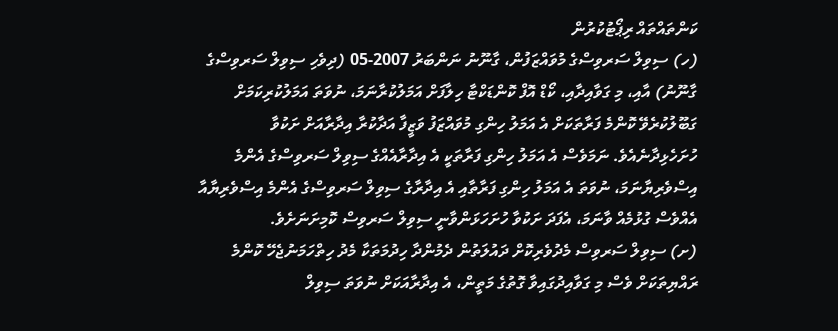ކަންތައްތައް ރިޕޯޓުކުރުން
(ހ) ސިވިލް ސަރވިސްގެ މުވައްޒަފުން، ގާނޫނު ނަންބަރު 2007-05 (ދިވެހި ސިވިލް ސަރވިސްގެ ގާނޫނު) އާއި، މި ގަވާއިދާއި، ކޯޑް އޮފް ކޮންޑަކްޓާ ހިލާފަށް އަމަލުކުރާނަމަ، ނުވަތަ އަމަލުކުރިކަމަށް ގަބޫލުކުރެވޭ ކޮންމެ ފަރާތަކަށް އެ އަމަލު ހިންގި މުވައްޒަފު ވަޒީފާ އަދާކުރާ އިދާރާއަށް ށަކުވާ ހުށަހެޅިދާނެއެވެ. ނަމަވެސް އެ އަމަލު ހިންގި ފަރާތަކީ އެ އިދާރާއެއްގެ ސިވިލް ސަރވިސްގެ އެންމެ އިސްވެރިޔާނަމަ، ނުވަތަ އެ އަމަލު ހިންގި ފަރާތާއި އެ އިދާރާގެ ސިވިލް ސަރވިސްގެ އެންމެ އިސްވެރިޔާއާ އެއްވެސް ގުޅުމެއް ވާނަމަ، އެފަދަ ށަކުވާ ހުށަހަޅަންވާނީ ސިވިލް ސަރވިސް ކޮމިށަނަށެވެ.
(ށ) ސިވިލް ސަރވިސް މެދުވެރިކޮށް ދައުލަތުން ދެމުންދާ ހިދުމަތަކާ މެދު ހިތްހަމަނުޖެހޭ ކޮންމެ ރައްޔިތަކަށް ވެސް މި ގަވާއިދުގައިވާ ގޮތުގެ މަތީން، އެ އިދާރާއަކަށް ނުވަތަ ސިވިލް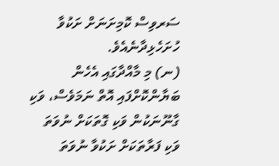ސަރވިސް ކޮމިށަނަށް ށަކުވާ ހުށަހެޅިދާނެއެވެ.
(ނ) މި މާއްދާގައި އެހެން ބަޔާންކޮށްފައި އޮތް ނަމަވެސް، ވަކި ގާނޫނަކުން ވަކި ގޮތަކަށް ނުވަތަ ވަކި ފަރާތަކަށް ށަކުވާ ނުވަތަ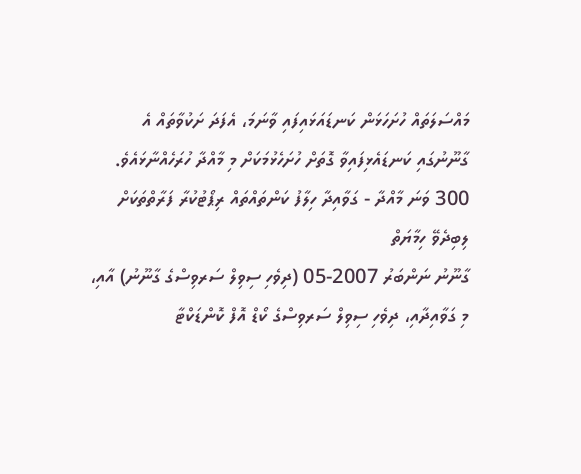މައްސަލަތައް ހުށަހަޅަން ކަނޑައަޅައިފައި ވާނަމަ، އެފަދަ ށަކުވާތައް އެ ގާނޫނުގައި ކަނޑައެޅިފައިވާ ގޮތަށް ހުށަހެޅުމަކަށް މި މާއްދާ ހުރަހެއްނާޅައެވެ.
300 ވަނަ މާއްދާ - ގަވާއިދާ ހިލާފު ކަންތައްތައް ރިޕޯޓުކުރާ ފަރާތްތަކަށް ލިބިދެވޭ ހިމާޔަތް
ގާނޫނު ނަންބަރު 2007-05 (ދިވެހި ސިވިލް ސަރވިސްގެ ގާނޫނު) އާއި، މި ގަވާއިދާއި، ދިވެހި ސިވިލް ސަރވިސްގެ ކޯޑް އޮފް ކޮންޑަކްޓާ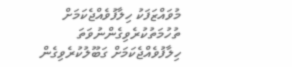މުވައްޒަފަކު ހިލާފުވެއްޖެކަމަށް ތުހުމަތުކުރެވިގެންނުވަތަ ހިލާފުވެއްޖެކަމަށް ގަބޫލުކުރެވިގެން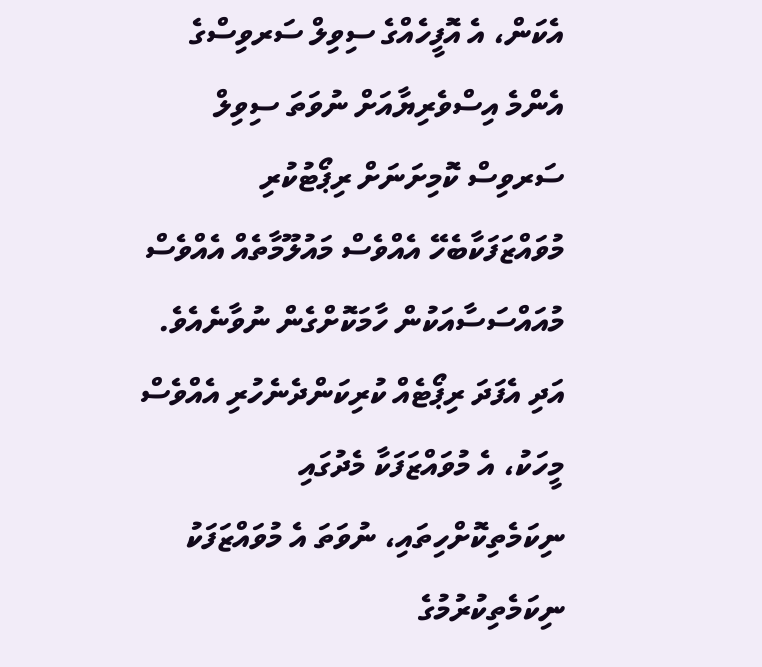އެކަން، އެ އޮފީހެއްގެ ސިވިލް ސަރވިސްގެ އެންމެ އިސްވެރިޔާއަށް ނުވަތަ ސިވިލް ސަރވިސް ކޮމިށަނަށް ރިޕޯޓުކުރި މުވައްޒަފަކާބެހޭ އެއްވެސް މައުލޫމާތެއް އެއްވެސް މުއައްސަސާއަކުން ހާމަކޮށްގެން ނުވާނެއެވެ. އަދި އެފަދަ ރިޕޯޓެއް ކުރިކަންދެނެހުރި އެއްވެސް މީހަކު، އެ މުވައްޒަފަކާ މެދުގައި ނިކަމެތިކޮށްހިތައި، ނުވަތަ އެ މުވައްޒަފަކު ނިކަމެތިކުރުމުގެ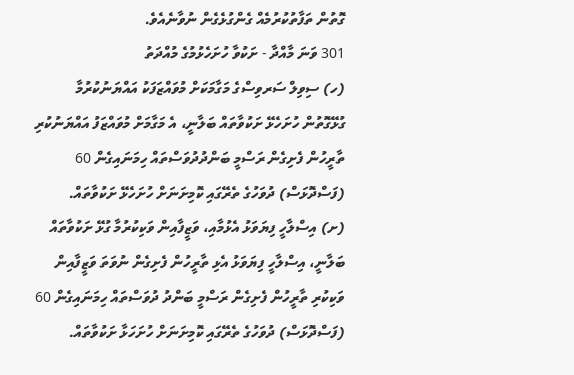ގޮތުން ތަފާތުކުރުމެއް ގެންގުޅެގެން ނުވާނެއެވެ.
301 ވަނަ މާއްދާ - ށަކުވާ ހުށަހެޅުމުގެ މުއްދަތު
(ހ) ސިވިލް ސަރވިސްގެ މަގާމަކަށް މުވައްޒަފަކު އައްޔަނުކުރުމާ ގުޅޭގޮތުން ހުށަހެޅޭ ށަކުވާތައް ބަލާނީ، އެ މަގާމަށް މުވައްޒަފު އައްޔަނުކުރި ތާރީހުން ފެށިގެން ރަސްމީ ބަންދުދުވަސްތައް ހިމަނައިގެން 60 (ފަސްދޮޅަސް) ދުވަހުގެ ތެރޭގައި ކޮމިށަނަށް ހުށަހެޅޭ ށަކުވާތައް.
(ށ) އިސްލާހީ ފިޔަވަޅު އެޅުމާއި، ވަޒީފާއިން ވަކިކުރުމާ ގުޅޭ ށަކުވާތައް ބަލާނީ، އިސްލާހީ ފިޔަވަޅު އެޅި ތާރީހުން ފެށިގެން ނުވަތަ ވަޒީފާއިން ވަކިކުރި ތާރީހުން ފެށިގެން ރަސްމީ ބަންދު ދުވަސްތައް ހިމަނައިގެން 60 (ފަސްދޮޅަސް) ދުވަހުގެ ތެރޭގައި ކޮމިށަނަށް ހުށަހަޅާ ށަކުވާތައް.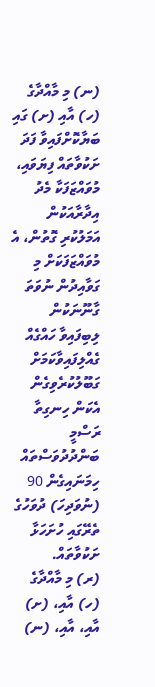(ނ) މި މާއްދާގެ (ހ) އާއި (ށ) ގައި ބަޔާކޮށްފައިވާ ފަދަ ށަކުވާތައް ފިޔަވައި، މުވައްޒަފަކާ މެދު އިދާރާއަކުން އަމަލުކުރި ގޮތުން، އެ މުވައްޒަފަކަށް މި ގަވާއިދުން ނުވަތަ ގާނޫނަކުން ލިބިފައިވާ ހައްގެއް ގެއްލިފައިވާކަމަށް ގަބޫލުކުރެވިގެން އެކަން ހިނގިތާ ރަސްމީ ބަންދުދުވަސްތައް ހިމަނައިގެން 90 (ނުވަދިހަ) ދުވަހުގެ ތެރޭގައި ހުށަހަޅާ ށަކުވާތައް.
(ރ) މި މާއްދާގެ (ހ) އާއި، (ށ) އާއި، އާއި، (ނ)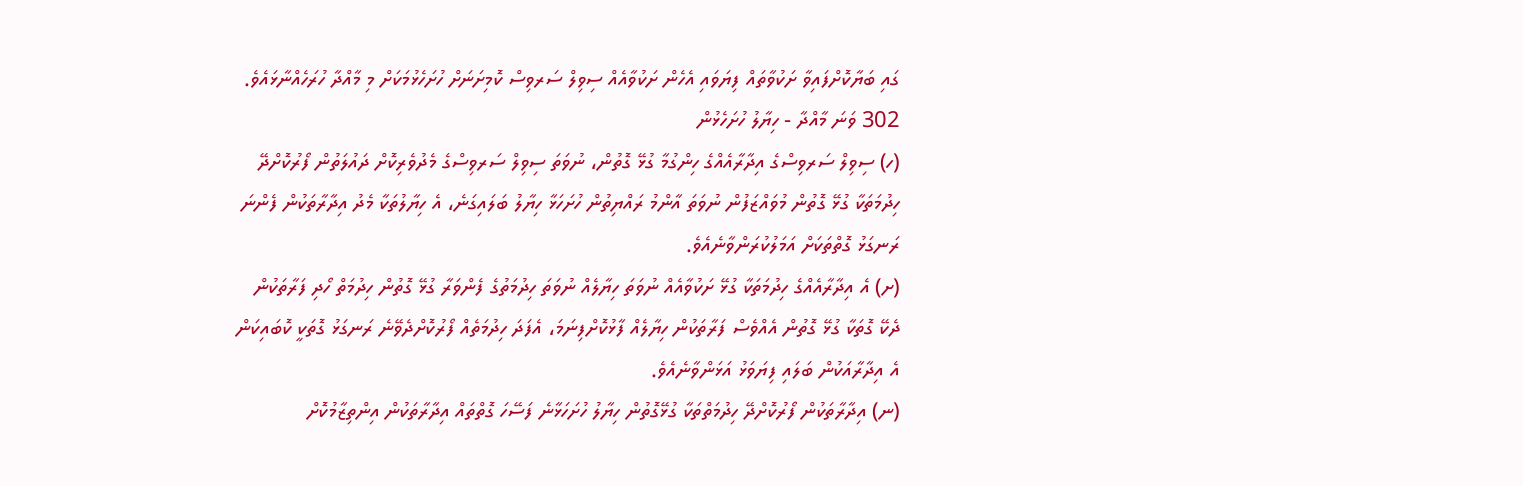ގައި ބަޔާކޮށްފައިވާ ށަކުވާތައް ފިޔަވައި އެހެން ށަކުވާއެއް ސިވިލް ސަރވިސް ކޮމިށަނަށް ހުށަހެޅުމަކަށް މި މާއްދާ ހުރަހެއްނާޅައެވެ.
302 ވަނަ މާއްދާ - ހިޔާލު ހުށަހެޅުން
(ހ) ސިވިލް ސަރވިސްގެ އިދާރާއެއްގެ ހިންގުމާ ގުޅޭ ގޮތުން، ނުވަތަ ސިވިލް ސަރވިސްގެ މެދުވެރިކޮށް ދައުލަތުން ފޯރުކޮށްދޭ ހިދުމަތަކާ ގުޅޭ ގޮތުން މުވައްޒަފުން ނުވަތަ އާންމު ރައްޔިތުން ހުށަހަޅާ ހިޔާލު ބަލައިގަނެ، އެ ހިޔާލުތަކާ މެދު އިދާރާތަކުން ފެންނަ ރަނގަޅު ގޮތްތަކަށް އަމަލުކުރަންވާނެއެވެ.
(ށ) އެ އިދާރާއެއްގެ ހިދުމަތަކާ ގުޅޭ ށަކުވާއެއް ނުވަތަ ހިޔާލެއް ނުވަތަ ހިދުމަތުގެ ފެންވަރާ ގުޅޭ ގޮތުން ހިދުމަތް ހޯދި ފަރާތަކުން ދެކޭ ގޮތަކާ ގުޅޭ ގޮތުން އެއްވެސް ފަރާތަކުން ހިޔާލެއް ފާޅުކޮށްފިނަމަ، އެފަދަ ހިދުމަތެއް ފޯރުކޮށްދެވޭނެ ރަނގަޅު ގޮތަކީ ކޮބައިކަން އެ އިދާރާއަކުން ބަލައި ފިޔަވަޅު އަޅަންވާނެއެވެ.
(ނ) އިދާރާތަކުން ފޯރުކޮށްދޭ ހިދުމަތްތަކާ ގުޅޭގޮތުން ހިޔާލު ހުށަހަޅާނެ ފަސޭހަ ގޮތްތައް އިދާރާތަކުން އިންތިޒާމުކޮށް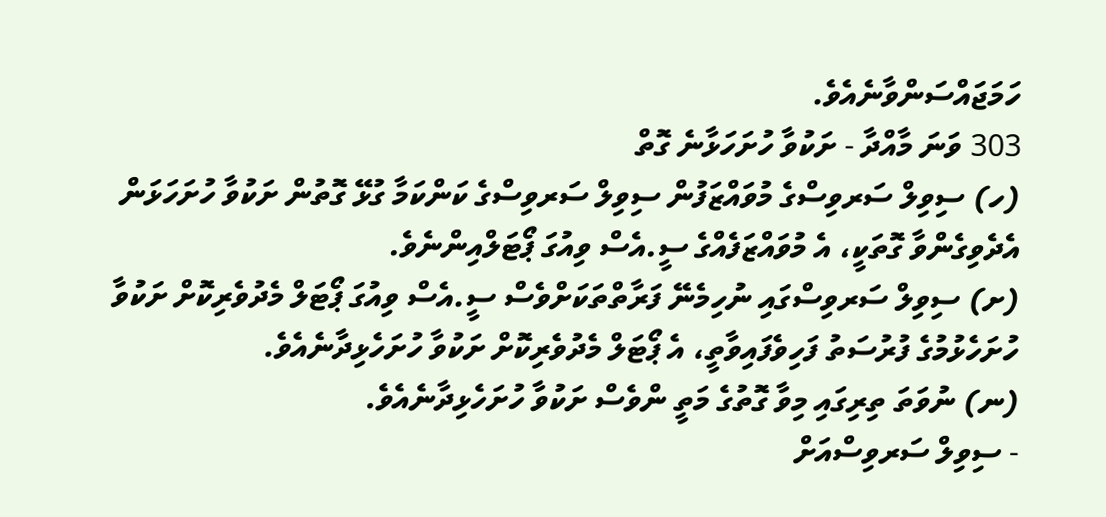ހަމަޖައްސަންވާނެއެވެ.
303 ވަނަ މާއްދާ - ށަކުވާ ހުށަހަޅާނެ ގޮތް
(ހ) ސިވިލް ސަރވިސްގެ މުވައްޒަފުން ސިވިލް ސަރވިސްގެ ކަންކަމާ ގުޅޭ ގޮތުން ށަކުވާ ހުށަހަޅަން އެދެވިގެންވާ ގޮތަކީ، އެ މުވައްޒަފެއްގެ ސީ.އެސް ވިއުގަ ޕޯޓަލްއިންނެވެ.
(ށ) ސިވިލް ސަރވިސްގައި ނުހިމެނޭ ފަރާތްތަކަށްވެސް ސީ.އެސް ވިއުގަ ޕޯޓަލް މެދުވެރިކޮށް ށަކުވާ ހުށަހެޅުމުގެ ފުރުސަތު ފަހިވެފައިވާތީ، އެ ޕޯޓަލް މެދުވެރިކޮށް ށަކުވާ ހުށަހެޅިދާނެއެވެ.
(ނ) ނުވަތަ ތިރިގައި މިވާ ގޮތުގެ މަތީ ންވެސް ށަކުވާ ހުށަހެޅިދާނެއެވެ.
- ސިވިލް ސަރވިސްއަށް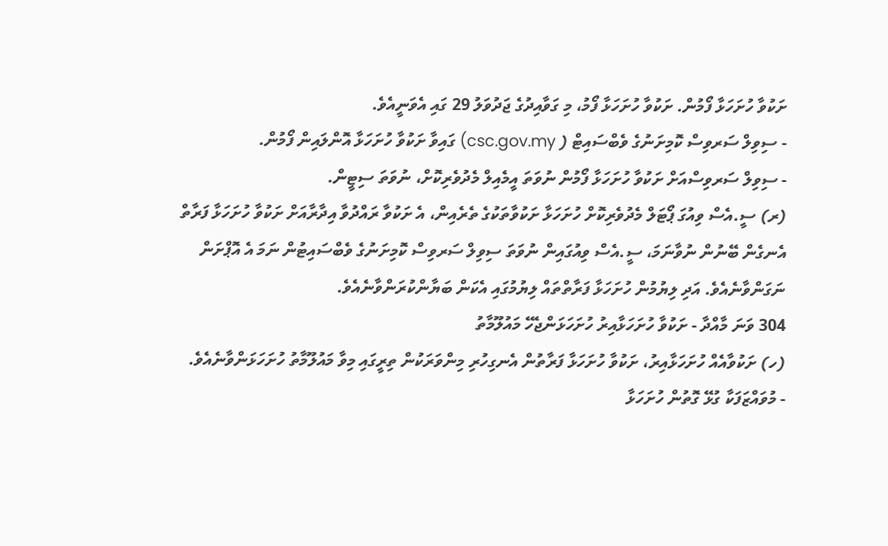ށަކުވާ ހުށަހަޅާ ފޯމުން. ށަކުވާ ހުށަހަޅާ ފޯމު، މި ގަވާއިދުގެ ޖަދުވަލު 29 ގައި އެވަނީއެވެ.
- ސިވިލް ސަރވިސް ކޮމިށަނުގެ ވެބްސައިޓް ( csc.gov.my) ގައިވާ ށަކުވާ ހުށަހަޅާ އޮންލައިން ފޯމުން.
- ސިވިލް ސަރވިސްއަށް ށަކުވާ ހުށަހަޅާ ފޯމުން ނުވަތަ އީމެއިލް މެދުވެރިކޮށް، ނުވަތަ ސިޓީން.
(ރ) ސީ.އެސް ވިއުގަ ޕޯޓަލް މެދުވެރިކޮށް ހުށަހަޅާ ށަކުވާތަކުގެ ތެރެއިން، އެ ށަކުވާ ރައްދުވާ އިދާރާއަށް ށަކުވާ ހުށަހަޅާ ފަރާތް އެނގެން ބޭނުން ނުވާނަމަ، ސީ.އެސް ވިއުގައިން ނުވަތަ ސިވިލް ސަރވިސް ކޮމިށަނުގެ ވެބްސައިޓުން ނަމަ އެ އޮޕްށަން ނަގަންވާނެއެވެ. އަދި ލިޔުމުން ހުށަހަޅާ ފަރާތްތައް ލިޔުމުގައި އެކަން ބަޔާންކުރަންވާނެއެވެ.
304 ވަނަ މާއްދާ - ށަކުވާ ހުށަހަޅާއިރު ހުށަހަޅަންޖެހޭ މައުލޫމާތު
(ހ) ށަކުވާއެއް ހުށަހަޅާއިރު، ށަކުވާ ހުށަހަޅާ ފަރާތުން އެނގިހުރި މިންވަރަކުން ތިރީގައި މިވާ މައުލޫމާތު ހުށަހަޅަންވާނެއެވެ.
- މުވައްޒަފަކާ ގުޅޭ ގޮތުން ހުށަހަޅާ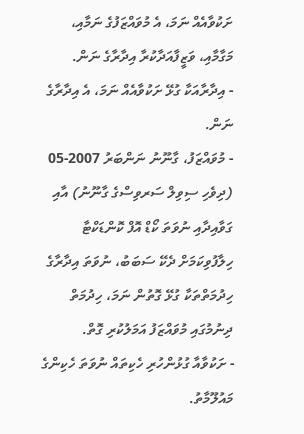ށަކުވާއެއް ނަމަ، އެ މުވައްޒަފުގެ ނަމާއި، މަގާމާއި، ވަޒީފާއަދާކުރާ އިދާރާގެ ނަން.
- އިދާރާއަކާ ގުޅޭ ށަކުވާއެއް ނަމަ، އެ އިދާރާގެ ނަން.
- މުވައްޒަފު، ގާނޫނު ނަންބަރު 2007-05 (ދިވެހި ސިވިލް ސަރވިސްގެ ގާނޫނު) އާއި ގަވާއިދާއި ނުވަތަ ކޯޑް އޮފް ކޮންޑަކްޓާ ހިލާފުވިކަމަށް ދެކޭ ސަބަބު، ނުވަތަ އިދާރާގެ ހިދުމަތްތަކާ ގުޅޭ ގޮތުން ނަމަ، ހިދުމަތް ދިނުމުގައި މުވައްޒަފު އަމަލުކުރި ގޮތް.
- ށަކުވާއާ ގުޅުންހުރި ހެކިތައް ނުވަތަ ހެކިންގެ މައުލޫމާތު.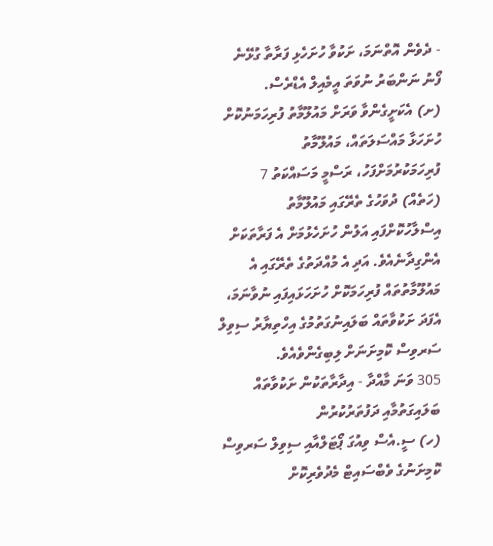- ދެވެން އޮތްނަމަ، ށަކުވާ ހުށަހެޅި ފަރާތާ ގުޅޭނެ ފޯނު ނަންބަރު ނުވަތަ އީމެއިލް އެޑްރެސް.
(ށ) އެކަށީގެންވާ ވަރަށް މައުލޫމާތު ފުރިހަމަނުކޮށް ހުށަހަޅާ މައްސަލަތައް، މައުލޫމާތު ފުރިހަމަކުރުމަށްފަހު، ރަސްމީ މަސައްކަތު 7 (ހަތެއް) ދުވަހުގެ ތެރޭގައި މައުލޫމާތު އިސްލާހުކޮށްފައި އަލުން ހުށަހެޅުމަށް އެ ފަރާތަކަށް އެންގިދާނެއެވެ. އަދި އެ މުއްދަތުގެ ތެރޭގައި އެ މައުލޫމާތުތައް ފުރިހަމަކޮށް ހުށަހަޅައިފައި ނުވާނަމަ، އެފަދަ ށަކުވާތައް ބަލައިނުގަތުމުގެ އިހްތިޔާރު ސިވިލް ސަރވިސް ކޮމިށަނަށް ލިބިގެންވެއެވެ.
305 ވަނަ މާއްދާ - އިދާރާތަކުން ށަކުވާތައް ބަލައިގަތުމާއި ދަފުތަރުކުރުން
(ހ) ސީ.އެސް ވިއުގަ ޕޯޓަލްއާއި ސިވިލް ސަރވިސް ކޮމިށަނުގެ ވެބްސައިޓް މެދުވެރިކޮށް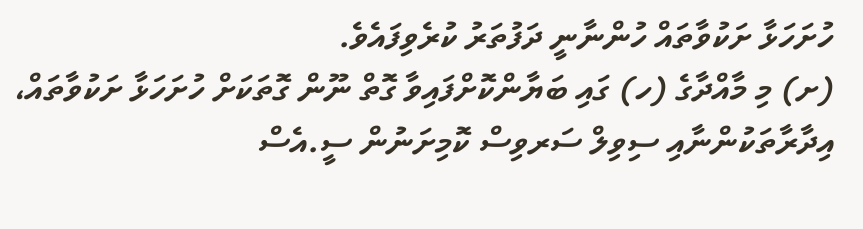ހުށަހަޅާ ށަކުވާތައް ހުންނާނީ ދަފުތަރު ކުރެވިފައެވެ.
(ށ) މި މާއްދާގެ (ހ) ގައި ބަޔާންކޮށްފައިވާ ގޮތް ނޫން ގޮތަކަށް ހުށަހަޅާ ށަކުވާތައް، އިދާރާތަކުންނާއި ސިވިލް ސަރވިސް ކޮމިށަނުން ސީ.އެސް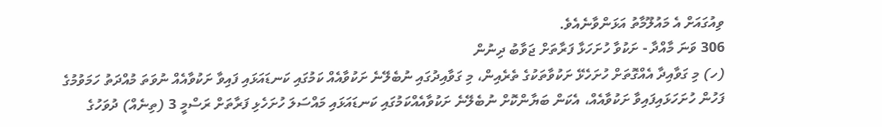ވިއުގައަށް އެ މައުލޫމާތު އަޅަންވާނެއެވެ.
306 ވަނަ މާއްދާ - ށަކުވާ ހުށަހަޅާ ފަރާތަށް ޖަވާބު ދިނުން
(ހ) މި ގަވާއިދާ އެއްގޮތަށް ހުށަހެޅޭ ށަކުވާތަކުގެ ތެރެއިން، މި ގަވާއިދުގައި ނުބެލޭނެ ށަކުވާއެއް ކަމުގައި ކަނޑައަޅައި ފައިވާ ށަކުވާއެއް ނުވަތަ މުއްދަތު ހަމަވުމުގެ ފަހުން ހުށަހަޅައިފައިވާ ށަކުވާއެއް، އެކަން ބަޔާންކޮށް ނުބެލޭނެ ށަކުވާއެއްކަމުގައި ކަނޑައަޅައި މައްސަލަ ހުށަހެޅި ފަރާތަށް ރަސްމީ 3 (ތިނެއް) ދުވަހުގެ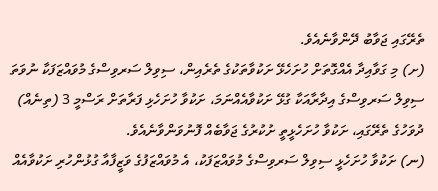ތެރޭގައި ޖަވާބު ދޭންވާނެއެވެ.
(ށ) މި ގަވާއިދާ އެއްގޮތަށް ހުށަހެޅޭ ށަކުވާތަކުގެ ތެރެއިން، ސިވިލް ސަރވިސްގެ މުވައްޒަފަކާ ނުވަތަ ސިވިލް ސަރވިސްގެ އިދާރާއަކާ ގުޅޭ ށަކުވާއެއްނަމަ، ށަކުވާ ހުށަހެޅި ފަރާތަށް ރަސްމީ 3 (ތިނެއް) ދުވަހުގެ ތެރޭގައި، ށަކުވާ ހުށަހެޅީތީ ށުކުރުގެ ޖަވާބެއް ފޮނުވަންވާނެއެވެ.
(ނ) ށަކުވާ ހުށަހެޅީ ސިވިލް ސަރވިސްގެ މުވައްޒަފަކު، އެ މުވައްޒަފުގެ ވަޒީފާއާ ގުޅުންހުރި ށަކުވާއެއް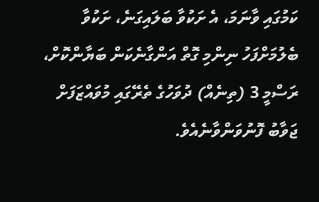ކަމުގައި ވާނަމަ، އެ ށަކުވާ ބަލައިގަނެ، ށަކުވާ ބެލުމަށްފަހު ނިންމި ގޮތް އަންގާނެކަން ބަޔާންކޮށް، ރަސްމީ 3 (ތިނެއް) ދުވަހުގެ ތެރޭގައި މުވައްޒަފަށް ޖަވާބު ފޮނުވަންވާނެއެވެ.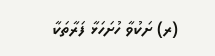(ރ) ށަކުވާ ހުށަހަޅާ ފަރާތަކާ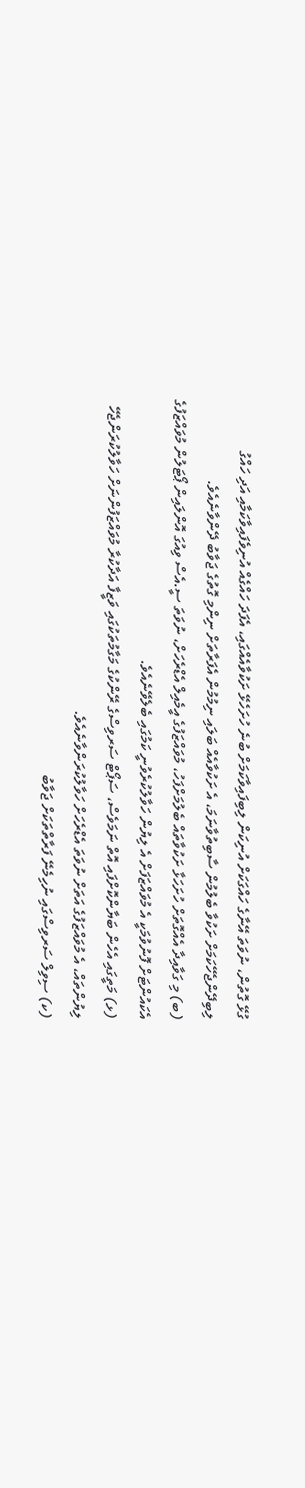ގުޅޭ ގޮތުން، ނުވަތަ އޭނާގެ ހައްގަކަށް އުނިކަން ލިބިފައިވާކަމަށް ބުނެ ހުށަހެޅޭ ށަކުވާއެއްގައި، އެފަދަ ހައްގެއް އުނިވެފައިވާކަމާއި އަދި ހައްގު ލިބިދޭންޖެހޭކަމަށް ށަކުވާ ބެލުމުން ސާބިތުވާނަމަ، އެ ށަކުވާއެއް ބަލައި ނިމުމުން އެފަރާތަށް ނިންމި ގޮތުގެ ޖަވާބު ދޭންވާނެއެވެ.
(ބ) މި ގަވާއިދާ އެއްގޮތަށް ހުށަހަޅާ ށަކުވާތައް ބެލުމަށްފަހު، މުވައްޒަފުގެ އީމެއިލް އެޑްރެހަށް، ނުވަތަ ސީ.އެސް ވިއުގަ އޮންލައިން ޕޯޓަލުން މުވައްޒަފުގެ އެކައުންޓަށް ފޮނުވުމަކީ އެ މުވައްޒަފަށް އެ ލިޔުން ހަވާލުކުރެވުނީ ކަމުގައި ބެލެވޭނެއެވެ.
(ޅ) މަތީގައި އެހެން ބަޔާންކޮށްފައި އޮތް ނަމަވެސް، ސަޕޯޓް ސަރވިސްގެ ރޭންކުގެ މަގާމުތަކުގައި ވަޒީފާ އަދާކުރާ މުވައްޒަފުންނަށް ހަވާލުކުރަންޖެހޭ ލިޔުންތައް، އެ މުވައްޒަފުގެ އަތަށް ނުވަތަ އެޑްރެހަށް ހަވާލުކުރަންވާނެއެވެ.
(ކ) ސިވިލް ސަރވިސްގައި ނުހިމެނޭ ފަރާތްތަކަށް ޖަވާބު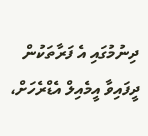ދިނުމުގައި އެ ފަރާތަކުން ދީފައިވާ އީމެއިލް އެޑްރެހަށް،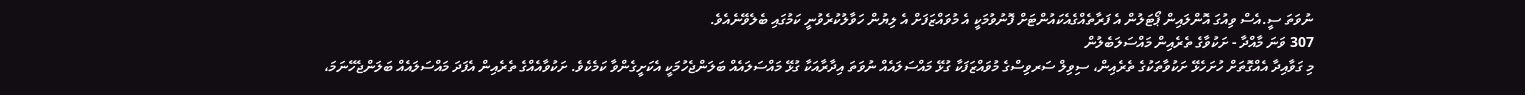ނުވަތަ ސީ.އެސް ވިއުގަ އޮންލައިން ޕޯޓަލުން އެ ފަރާތެއްގެއެކައުންޓަށް ފޮނުވުމަކީ އެ މުވައްޒަފަށް އެ ލިޔުން ހަވާލުކުރެވުނީ ކަމުގައި ބެލެވޭނެއެވެ.
307 ވަނަ މާއްދާ - ށަކުވާގެ ތެރެއިން މައްސަލަބެލުން
މި ގަވާއިދާ އެއްގޮތަށް ހުށަހެޅޭ ށަކުވާތަކުގެ ތެރެއިން، ސިވިލް ސަރވިސްގެ މުވައްޒަފަކާ ގުޅޭ މައްސަލައެއް ނުވަތަ އިދާރާއަކާ ގުޅޭ މައްސަލައެއް ބަލަންޖެހުމަކީ އެކަށީގެންވާ ކަމެކެވެ. ށަކުވާއެއްގެ ތެރެއިން އެފަދަ މައްސަލައެއް ބަލަންޖެހޭނަމަ،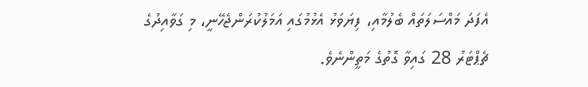އެފަދަ މައްސަލަތައް ބެލުމާއި، ފިޔަވަޅު އެޅުމުގައި އަމަލުކުރަންޖެހޭނީ، މި ގަވާއިދުގެ ޗެޕްޓަރު 28 ގައިވާ ގޮތުގެ މަތީންނެވެ.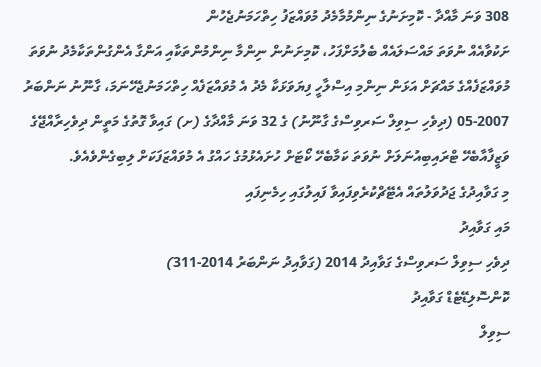308 ވަނަ މާއްދާ - ކޮމިށަނުގެ ނިންމުމާމެދު މުވައްޒަފު ހިތްހަމަނުޖެހުން
ށަކުވާއެއް ނުވަތަ މައްސަލައެއް ބެލުމަށްފަހު، ކޮމިށަނުން ނިންމާ ނިންމުންތަކާއި އަންގާ އެންގުންތަކާމެދު ނުވަތަ މުވައްޒަފެއްގެ މައްޗަށް އަޅަން ނިންމި އިސްލާހީ ފިޔަވަޅަކާ މެދު އެ މުވައްޒަފެއް ހިތްހަމަނުޖެހޭނަމަ، ގާނޫނު ނަންބަރު 2007-05 (ދިވެހި ސިވިލް ސަރވިސްގެ ގާނޫނު) ގެ 32 ވަނަ މާއްދާގެ (ށ) ގައިވާ ގޮތުގެ މަތީން ދިވެހިރާއްޖޭގެ ވަޒީފާއާބެހޭ ޓްރައިބިއުނަލަށް ނުވަތަ ކަމާބެހޭ ކޯޓަށް ހުށައެޅުމުގެ ހައްގު އެ މުވައްޒަފަކަށް ލިބިގެންވެއެވެ.
މި ގަވާއިދުގެ ޖަދުވަލުތައް އެޓޭޗްކުރެވިފައިވާ ފައިލުގައި ހިމެނިފައި
މައި ގަވާއިދު
ދިވެހި ސިވިލް ސަރވިސްގެ ގަވާއިދު 2014 (ގަވާއިދު ނަންބަރު 2014-311)
ކޮންސޮލިޑޭޓެޑް ގަވާއިދު
ސިވިލް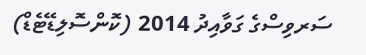ސަރވިސްގެ ގަވާއިދު 2014 (ކޮންސޮލިޑޭޓެޑް)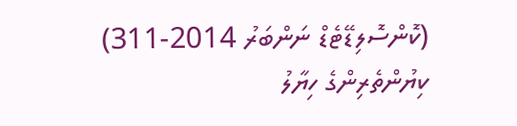(ކޮންސޮލިޑޭޓެޑް ނަންބަރު 2014-311)
ކިޔުންތެރިންގެ ހިޔާލު